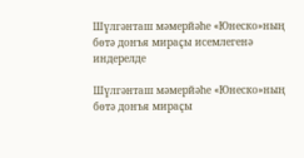Шүлгәнташ мәмерйәһе «Юнеско»ның бөтә донъя мираҫы исемлегенә индерелде

Шүлгәнташ мәмерйәһе «Юнеско»ның бөтә донъя мираҫы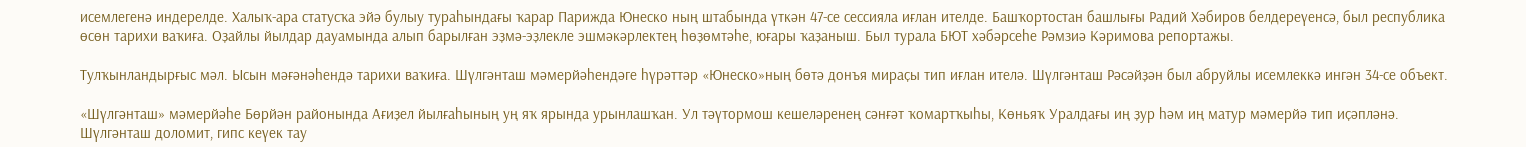исемлегенә индерелде. Халыҡ-ара статусҡа эйә булыу тураһындағы ҡарар Парижда Юнеско ның штабында үткән 47-се сессияла иғлан ителде. Башҡортостан башлығы Радий Хәбиров белдереүенсә, был республика өсөн тарихи ваҡиға. Оҙайлы йылдар дауамында алып барылған эҙмә-эҙлекле эшмәкәрлектең һөҙөмтәһе, юғары ҡаҙаныш. Был турала БЮТ хәбәрсеһе Рәмзиә Кәримова репортажы.

Тулҡынландырғыс мәл. Ысын мәғәнәһендә тарихи ваҡиға. Шүлгәнташ мәмерйәһендәге һүрәттәр «Юнеско»ның бөтә донъя мираҫы тип иғлан ителә. Шүлгәнташ Рәсәйҙән был абруйлы исемлеккә ингән 34-се объект.

«Шүлгәнташ» мәмерйәһе Бөрйән районында Ағиҙел йылғаһының уң яҡ ярында урынлашҡан. Ул тәүтормош кешеләренең сәнғәт ҡомартҡыһы, Көньяҡ Уралдағы иң ҙур һәм иң матур мәмерйә тип иҫәпләнә. Шүлгәнташ доломит, гипс кеүек тау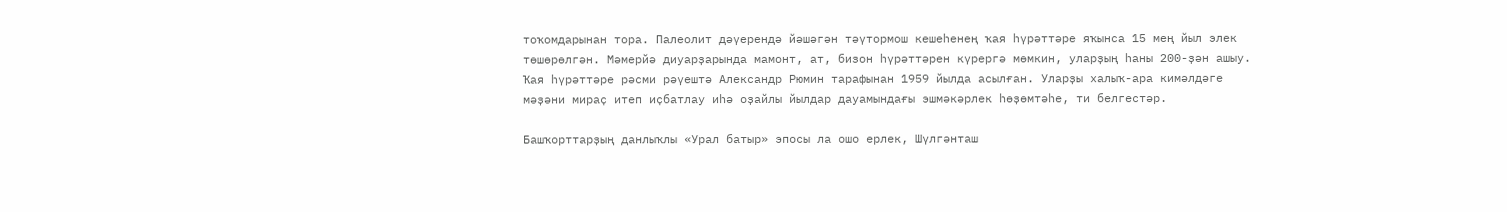тоҡомдарынан тора. Палеолит дәүерендә йәшәгән тәүтормош кешеһенең ҡая һүрәттәре яҡынса 15 мең йыл элек төшөрөлгән. Мәмерйә диуарҙарында мамонт, ат, бизон һүрәттәрен күрергә мөмкин, уларҙың һаны 200-ҙән ашыу. Ҡая һүрәттәре рәсми рәүештә Александр Рюмин тарафынан 1959 йылда асылған. Уларҙы халыҡ-ара кимәлдәге мәҙәни мираҫ итеп иҫбатлау иһә оҙайлы йылдар дауамындағы эшмәкәрлек һөҙөмтәһе, ти белгестәр.

Башҡорттарҙың данлыҡлы «Урал батыр» эпосы ла ошо ерлек, Шүлгәнташ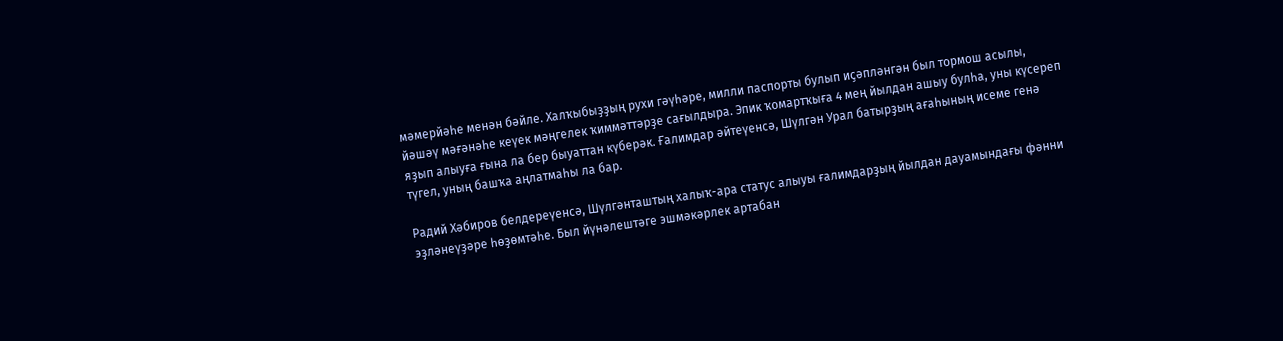мәмерйәһе менән бәйле. Халҡыбыҙҙың рухи гәүһәре, милли паспорты булып иҫәпләнгән был тормош асылы, йәшәү мәғәнәһе кеүек мәңгелек ҡиммәттәрҙе сағылдыра. Эпик ҡомартҡыға 4 мең йылдан ашыу булһа, уны күсереп яҙып алыуға ғына ла бер быуаттан күберәк. Ғалимдар әйтеүенсә, Шүлгән Урал батырҙың ағаһының исеме генә түгел, уның башҡа аңлатмаһы ла бар.

Радий Хәбиров белдереүенсә, Шүлгәнташтың халыҡ-ара статус алыуы ғалимдарҙың йылдан дауамындағы фәнни эҙләнеүҙәре һөҙөмтәһе. Был йүнәлештәге эшмәкәрлек артабан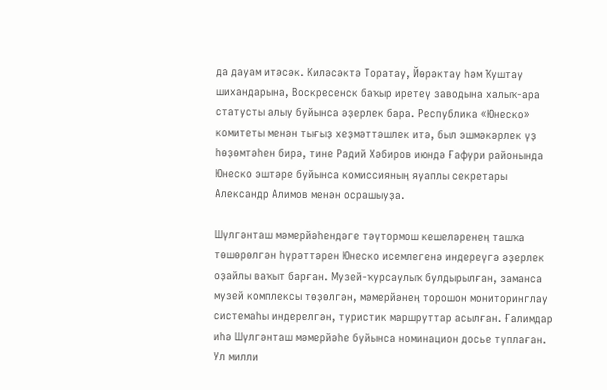да дауам итәсәк. Киләсәктә Торатау, Йөрәктау һәм Ҡуштау шихандарына, Воскресенск баҡыр иретеү заводына халыҡ-ара статусты алыу буйынса әҙерлек бара. Республика «Юнеско» комитеты менән тығыҙ хеҙмәттәшлек итә, был эшмәкәрлек үҙ һөҙөмтәһен бирә, тине Радий Хәбиров июндә Ғафури районында Юнеско эштәре буйынса комиссияның яуаплы секретары Александр Алимов менән осрашыуҙа.

Шүлгәнташ мәмерйәһендәге тәүтормош кешеләренең ташҡа төшөрөлгән һүрәттәрен Юнеско исемлегенә индереүгә әҙерлек оҙайлы ваҡыт барған. Музей-ҡурсаулыҡ булдырылған, заманса музей комплексы төҙөлгән, мәмерйәнең торошон мониторинглау системаһы индерелгән, туристик маршруттар асылған. Ғалимдар иһә Шүлгәнташ мәмерйәһе буйынса номинацион досье туплаған. Ул милли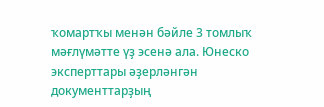ҡомартҡы менән бәйле 3 томлыҡ мәғлүмәтте үҙ эсенә ала. Юнеско эксперттары әҙерләнгән документтарҙың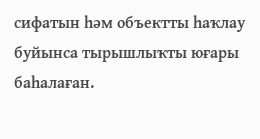сифатын һәм объектты һаҡлау буйынса тырышлыҡты юғары баһалаған.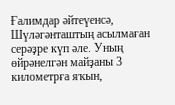Ғалимдар әйтеүенсә, Шүләгәнташтың асылмаған серәҙре күп әле. Уның өйрәнелгән майҙаны 3 километрға яҡын,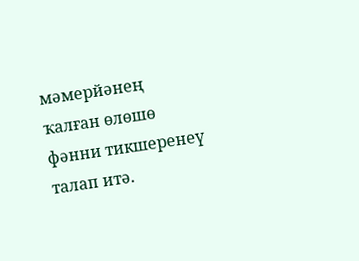мәмерйәнең ҡалған өлөшө фәнни тикшеренеү талап итә.